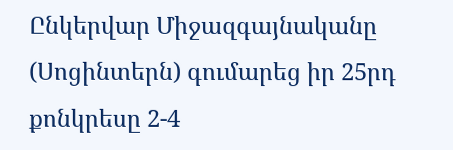Ընկերվար Միջազգայնականը (Սոցինտերն) գումարեց իր 25րդ քոնկրեսը 2-4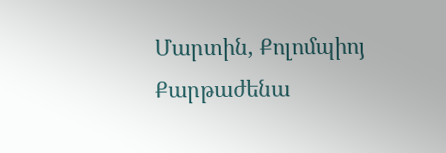Մարտին, Քոլոմպիոյ Քարթաժենա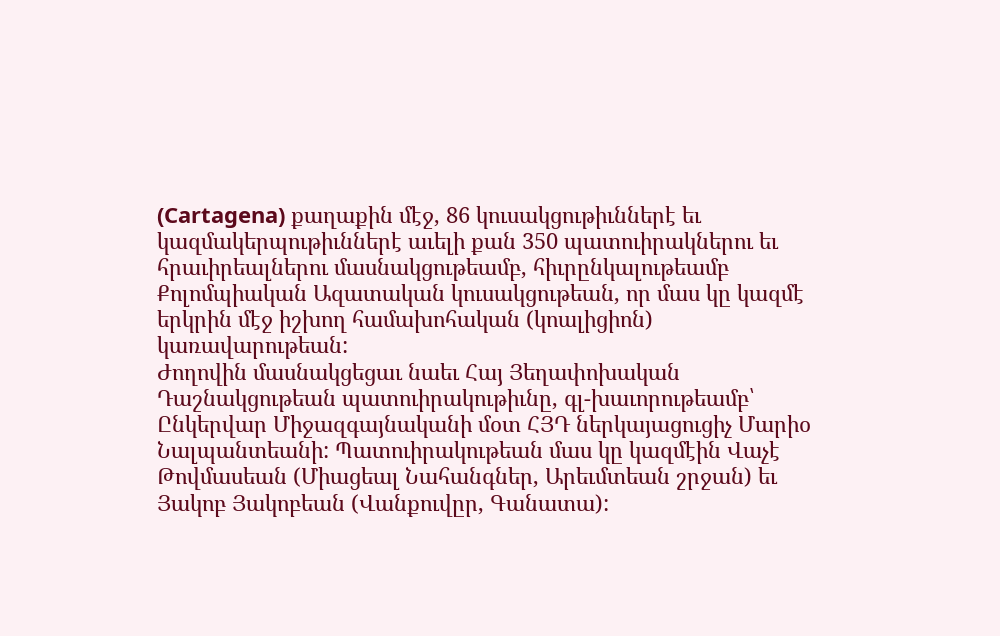(Cartagena) քաղաքին մէջ, 86 կուսակցութիւններէ եւ կազմակերպութիւններէ աւելի քան 350 պատուիրակներու եւ հրաւիրեալներու մասնակցութեամբ, հիւրընկալութեամբ Քոլոմպիական Ազատական կուսակցութեան, որ մաս կը կազմէ երկրին մէջ իշխող համախոհական (կոալիցիոն) կառավարութեան:
Ժողովին մասնակցեցաւ նաեւ Հայ Յեղափոխական Դաշնակցութեան պատուիրակութիւնը, գլ-խաւորութեամբ՝ Ընկերվար Միջազգայնականի մօտ ՀՅԴ ներկայացուցիչ Մարիօ Նալպանտեանի: Պատուիրակութեան մաս կը կազմէին Վաչէ Թովմասեան (Միացեալ Նահանգներ, Արեւմտեան շրջան) եւ Յակոբ Յակոբեան (Վանքուվըր, Գանատա):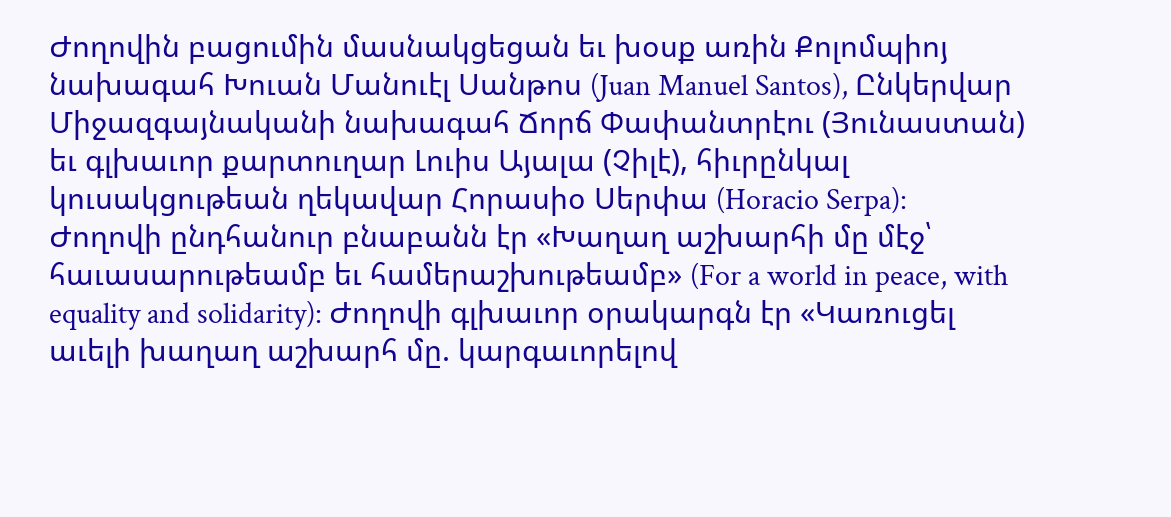Ժողովին բացումին մասնակցեցան եւ խօսք առին Քոլոմպիոյ նախագահ Խուան Մանուէլ Սանթոս (Juan Manuel Santos), Ընկերվար Միջազգայնականի նախագահ Ճորճ Փափանտրէու (Յունաստան) եւ գլխաւոր քարտուղար Լուիս Այալա (Չիլէ), հիւրընկալ կուսակցութեան ղեկավար Հորասիօ Սերփա (Horacio Serpa):
Ժողովի ընդհանուր բնաբանն էր «Խաղաղ աշխարհի մը մէջ՝ հաւասարութեամբ եւ համերաշխութեամբ» (For a world in peace, with equality and solidarity): Ժողովի գլխաւոր օրակարգն էր «Կառուցել աւելի խաղաղ աշխարհ մը. կարգաւորելով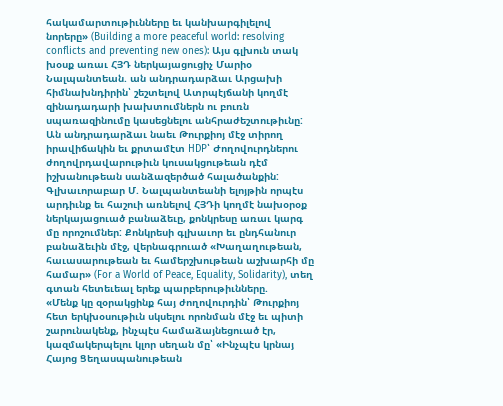հակամարտութիւնները եւ կանխարգիլելով նորերը» (Building a more peaceful world: resolving conflicts and preventing new ones): Այս գլխուն տակ խօսք առաւ ՀՅԴ ներկայացուցիչ Մարիօ Նալպանտեան. ան անդրադարձաւ Արցախի հիմնախնդիրին՝ շեշտելով Ատրպէյճանի կողմէ զինադադարի խախտումներն ու բուռն սպառազինումը կասեցնելու անհրաժեշտութիւնը: Ան անդրադարձաւ նաեւ Թուրքիոյ մէջ տիրող իրավիճակին եւ քրտամէտ HDP՝ Ժողովուրդներու ժողովրդավարութիւն կուսակցութեան դէմ իշխանութեան սանձազերծած հալածանքին:
Գլխաւորաբար Մ. Նալպանտեանի ելոյթին որպէս արդիւնք եւ հաշուի առնելով ՀՅԴի կողմէ նախօրօք ներկայացուած բանաձեւը, քոնկրեսը առաւ կարգ մը որոշումներ: Քոնկրեսի գլխաւոր եւ ընդհանուր բանաձեւին մէջ, վերնագրուած «Խաղաղութեան, հաւասարութեան եւ համերշխութեան աշխարհի մը համար» (For a World of Peace, Equality, Solidarity), տեղ գտան հետեւեալ երեք պարբերութիւնները.
«Մենք կը զօրակցինք հայ ժողովուրդին՝ Թուրքիոյ հետ երկխօսութիւն սկսելու որոնման մէջ եւ պիտի շարունակենք, ինչպէս համաձայնեցուած էր, կազմակերպելու կլոր սեղան մը՝ «Ինչպէս կրնայ Հայոց Ցեղասպանութեան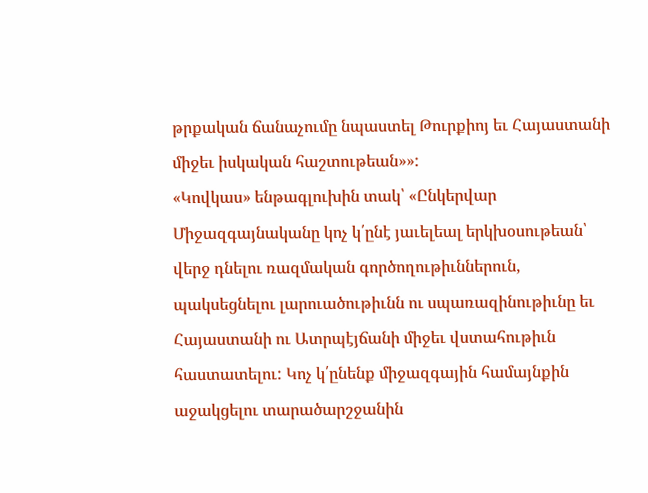թրքական ճանաչումը նպաստել Թուրքիոյ եւ Հայաստանի միջեւ իսկական հաշտութեան»»:
«Կովկաս» ենթագլուխին տակ՝ «Ընկերվար Միջազգայնականը կոչ կ՛ընէ յաւելեալ երկխօսութեան՝ վերջ դնելու ռազմական գործողութիւններուն, պակսեցնելու լարուածութիւնն ու սպառազինութիւնը եւ Հայաստանի ու Ատրպէյճանի միջեւ վստահութիւն հաստատելու: Կոչ կ՛ընենք միջազգային համայնքին աջակցելու տարածարշջանին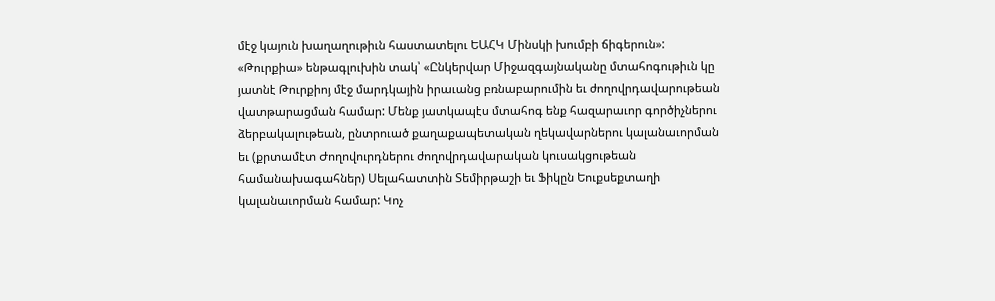մէջ կայուն խաղաղութիւն հաստատելու ԵԱՀԿ Մինսկի խումբի ճիգերուն»:
«Թուրքիա» ենթագլուխին տակ՝ «Ընկերվար Միջազգայնականը մտահոգութիւն կը յատնէ Թուրքիոյ մէջ մարդկային իրաւանց բռնաբարումին եւ ժողովրդավարութեան վատթարացման համար: Մենք յատկապէս մտահոգ ենք հազարաւոր գործիչներու ձերբակալութեան, ընտրուած քաղաքապետական ղեկավարներու կալանաւորման եւ (քրտամէտ Ժողովուրդներու ժողովրդավարական կուսակցութեան համանախագահներ) Սելահատտին Տեմիրթաշի եւ Ֆիկըն Եուքսեքտաղի կալանաւորման համար: Կոչ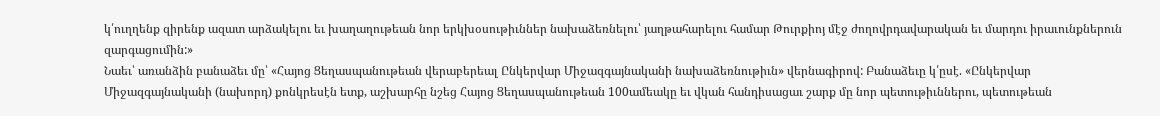կ՛ուղղենք զիրենք ազատ արձակելու եւ խաղաղութեան նոր երկխօսութիւններ նախաձեռնելու՝ յաղթահարելու համար Թուրքիոյ մէջ ժողովրդավարական եւ մարդու իրաւունքներուն զարգացումին:»
Նաեւ՝ առանձին բանաձեւ մը՝ «Հայոց Ցեղասպանութեան վերաբերեալ Ընկերվար Միջազգայնականի նախաձեռնութիւն» վերնագիրով: Բանաձեւը կ՛ըսէ. «Ընկերվար Միջազգայնականի (նախորդ) քոնկրեսէն ետք, աշխարհը նշեց Հայոց Ցեղասպանութեան 100ամեակը եւ վկան հանդիսացաւ շարք մը նոր պետութիւններու, պետութեան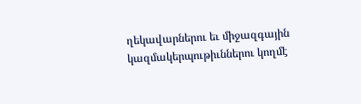ղեկավարներու եւ միջազգային կազմակերպութիւններու կողմէ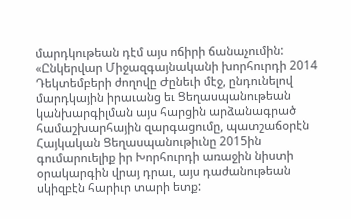մարդկութեան դէմ այս ոճիրի ճանաչումին:
«Ընկերվար Միջազգայնականի խորհուրդի 2014 Դեկտեմբերի ժողովը Ժընեւի մէջ, ընդունելով մարդկային իրաւանց եւ Ցեղասպանութեան կանխարգիլման այս հարցին արձանագրած համաշխարհային զարգացումը, պատշաճօրէն Հայկական Ցեղասպանութիւնը 2015ին գումարուելիք իր Խորհուրդի առաջին նիստի օրակարգին վրայ դրաւ, այս դաժանութեան սկիզբէն հարիւր տարի ետք: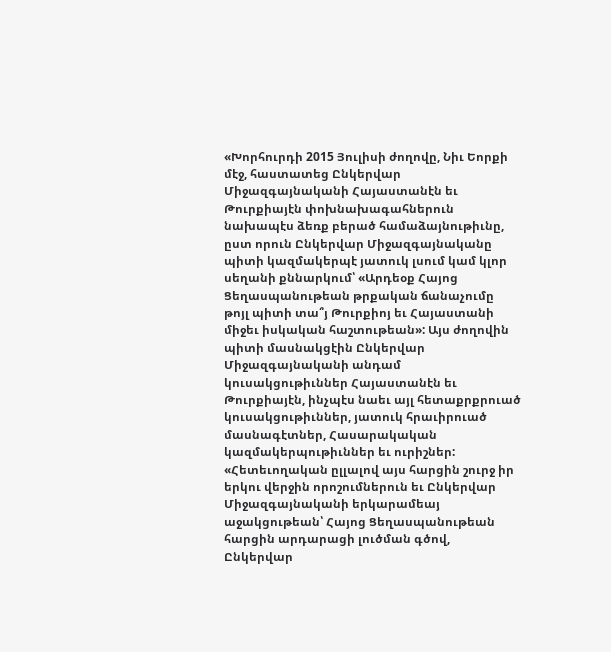«Խորհուրդի 2015 Յուլիսի ժողովը, Նիւ Եորքի մէջ, հաստատեց Ընկերվար Միջազգայնականի Հայաստանէն եւ Թուրքիայէն փոխնախագահներուն նախապէս ձեռք բերած համաձայնութիւնը, ըստ որուն Ընկերվար Միջազգայնականը պիտի կազմակերպէ յատուկ լսում կամ կլոր սեղանի քննարկում՝ «Արդեօք Հայոց Ցեղասպանութեան թրքական ճանաչումը թոյլ պիտի տա՞յ Թուրքիոյ եւ Հայաստանի միջեւ իսկական հաշտութեան»: Այս ժողովին պիտի մասնակցէին Ընկերվար Միջազգայնականի անդամ կուսակցութիւններ Հայաստանէն եւ Թուրքիայէն, ինչպէս նաեւ այլ հետաքրքրուած կուսակցութիւններ, յատուկ հրաւիրուած մասնագէտներ, Հասարակական կազմակերպութիւններ եւ ուրիշներ:
«Հետեւողական ըլլալով այս հարցին շուրջ իր երկու վերջին որոշումներուն եւ Ընկերվար Միջազգայնականի երկարամեայ աջակցութեան՝ Հայոց Ցեղասպանութեան հարցին արդարացի լուծման գծով, Ընկերվար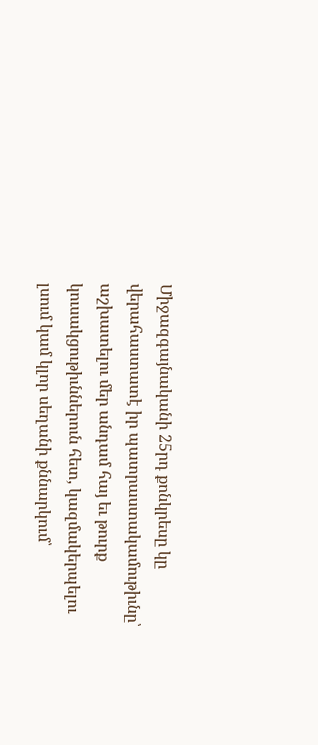Միջազգայնականի 25րդ քոնկրեսը կը վերահաստատէ իր պատրաստակամութիւնը՝ աշխատելու մեր անդամ հայ եւ թուրք կուսակցութիւններուն հետ, կազմակերպելու լսում կամ կլոր սեղանի քննարկում՝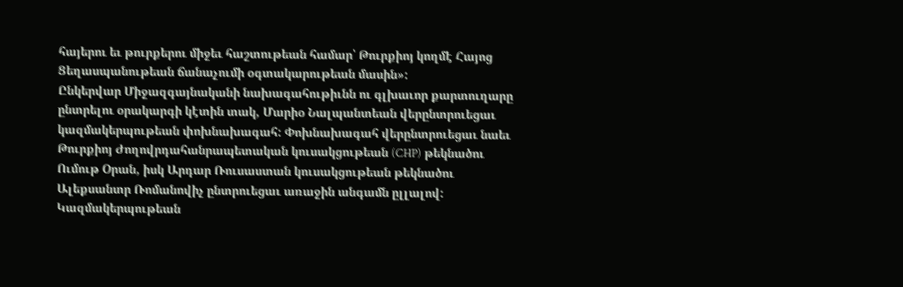հայերու եւ թուրքերու միջեւ հաշտութեան համար՝ Թուրքիոյ կողմէ Հայոց Ցեղասպանութեան ճանաչումի օգտակարութեան մասին»:
Ընկերվար Միջազգայնականի նախագահութիւնն ու գլխաւոր քարտուղարը ընտրելու օրակարգի կէտին տակ, Մարիօ Նալպանտեան վերընտրուեցաւ կազմակերպութեան փոխնախագահ: Փոխնախագահ վերընտրուեցաւ նաեւ Թուրքիոյ Ժողովրդահանրապետական կուսակցութեան (CHP) թեկնածու Ումութ Օրան, իսկ Արդար Ռուսաստան կուսակցութեան թեկնածու Ալեքսանտր Ռոմանովիչ ընտրուեցաւ առաջին անգամն ըլլալով: Կազմակերպութեան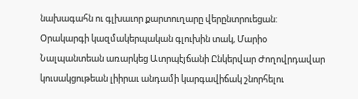նախագահն ու գլխաւոր քարտուղարը վերընտրուեցան:
Օրակարգի կազմակերպական գլուխին տակ, Մարիօ Նալպանտեան առարկեց Ատրպէյճանի Ընկերվար Ժողովրդավար կուսակցութեան լիիրաւ անդամի կարգավիճակ շնորհելու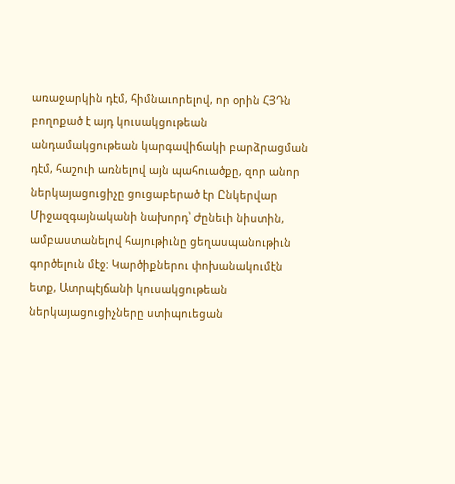առաջարկին դէմ, հիմնաւորելով, որ օրին ՀՅԴն բողոքած է այդ կուսակցութեան անդամակցութեան կարգավիճակի բարձրացման դէմ, հաշուի առնելով այն պահուածքը, զոր անոր ներկայացուցիչը ցուցաբերած էր Ընկերվար Միջազգայնականի նախորդ՝ Ժընեւի նիստին, ամբաստանելով հայութիւնը ցեղասպանութիւն գործելուն մէջ: Կարծիքներու փոխանակումէն ետք, Ատրպէյճանի կուսակցութեան ներկայացուցիչները ստիպուեցան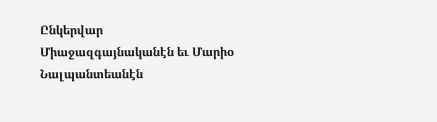Ընկերվար Միաջազգայնականէն եւ Մարիօ Նալպանտեանէն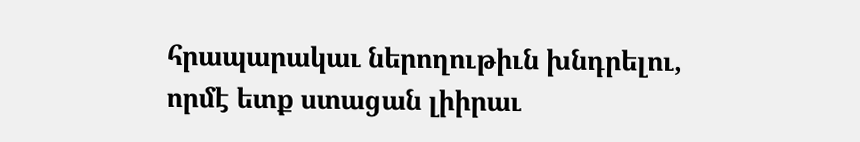հրապարակաւ ներողութիւն խնդրելու, որմէ ետք ստացան լիիրաւ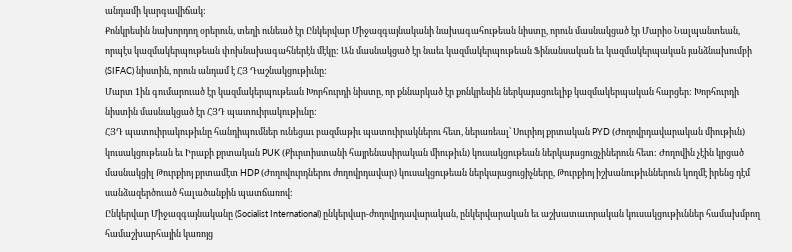անդամի կարգավիճակ:
Քոնկրեսին նախորդող օրերուն, տեղի ունեած էր Ընկերվար Միջազգայնականի նախագահութեան նիստը, որուն մասնակցած էր Մարիօ Նալպանտեան, որպէս կազմակերպութեան փոխնախագահներէն մէկը: Ան մասնակցած էր նաեւ կազմակերպութեան Ֆինանսական եւ կազմակերպական յանձնախումբի (SIFAC) նիստին, որուն անդամ է ՀՅ Դաշնակցութիւնը:
Մարտ 1ին գումարուած էր կազմակերպութեան Խորհուրդի նիստը, որ քննարկած էր քոնկրեսին ներկայացուելիք կազմակերպական հարցեր: Խորհուրդի նիստին մասնակցած էր ՀՅԴ պատուիրակութիւնը:
ՀՅԴ պատուիրակութիւնը հանդիպումներ ունեցաւ բազմաթիւ պատուիրակներու հետ, ներառեալ՝ Սուրիոյ քրտական PYD (Ժողովրդավարական միութիւն) կուսակցութեան եւ Իրաքի քրտական PUK (Քիւրտիստանի հայրենասիրական միութիւն) կուսակցութեան ներկայացուցչիներուն հետ: Ժողովին չէին կրցած մասնակցիլ Թուրքիոյ քրտամէտ HDP (Ժողովուրդներու ժողովրդավար) կուսակցութեան ներկայացուցիչները, Թուրքիոյ իշխանութիւններուն կողմէ իրենց դէմ սանձազերծուած հալածանքին պատճառով:
Ընկերվար Միջազգայնականը (Socialist International) ընկերվար-ժողովրդավարական, ընկերվարական եւ աշխատաւորական կուսակցութիւններ համախմբող համաշխարհային կառոյց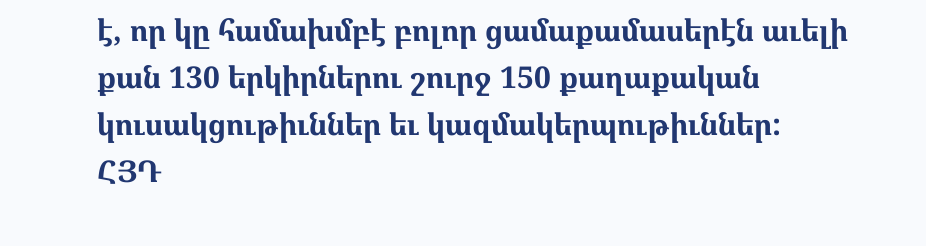է, որ կը համախմբէ բոլոր ցամաքամասերէն աւելի քան 130 երկիրներու շուրջ 150 քաղաքական կուսակցութիւններ եւ կազմակերպութիւններ:
ՀՅԴ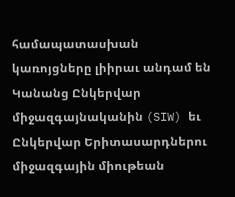համապատասխան կառոյցները լիիրաւ անդամ են Կանանց Ընկերվար միջազգայնականին (SIW) եւ Ընկերվար Երիտասարդներու միջազգային միութեան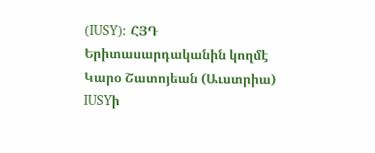(IUSY): ՀՅԴ Երիտասարդականին կողմէ Կարօ Շատոյեան (Աւստրիա) IUSYի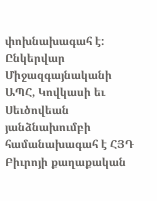փոխնախագահ է: Ընկերվար Միջազգայնականի ԱՊՀ, Կովկասի եւ Սեւծովեան յանձնախումբի համանախագահ է ՀՅԴ Բիւրոյի քաղաքական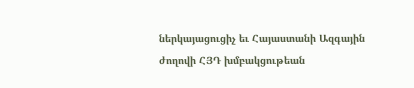ներկայացուցիչ եւ Հայաստանի Ազգային ժողովի ՀՅԴ խմբակցութեան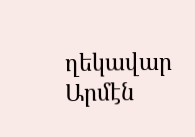ղեկավար Արմէն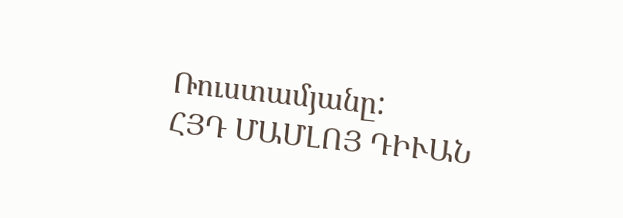Ռուստամյանը:
ՀՅԴ ՄԱՄԼՈՅ ԴԻՒԱՆ